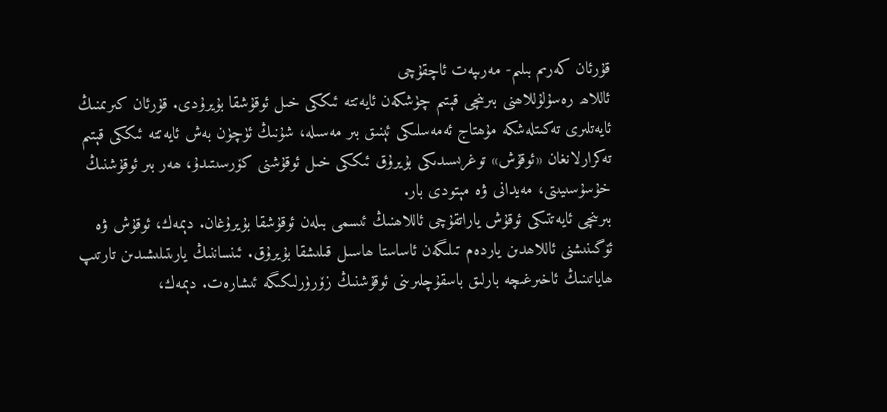قۇرئان كەرىم بىلىم- مەرىپەت ئاچقۇچى
ئاللاھ رەسۇلۇللاھنى بىرىنچى قېتىم چۈشكەن ئايەتتە ئىككى خىل ئوقۇشقا بۇيرۇدى. قۇرئان كىرىمنىڭ ئايەتلىرى تەكىتلەشكە مۇھتاج ئەمەسلىكى ئېنىق بىر مەسىلە، شۇنىڭ ئۈچۈن بەش ئايەتتە ئىككى قېتىم تەكرارلانغان «ئوقۇش» توغرىسىدىكى بۇيرۇق ئىككى خىل ئوقۇشنى كۆرسىتىدۇ، ھەر بىر ئوقۇشنىڭ خۇسۇسىيىتى، مەيدانى ۋە مېتودى بار.
بىرىنچى ئايەتتىكى ئوقۇش ياراتقۇچى ئاللاھنىڭ ئىسمى بىلەن ئوقۇشقا بۇيرۇغان. دېمەك، ئوقۇش ۋە ئۆگىنىشنى ئاللاھدىن ياردەم تىلىگەن ئاساستا ھاسىل قىلىشقا بۇيرۇق. ئىنساننىڭ يارىتىلىشىدىن تارتىپ ھاياتىنىڭ ئاخىرغىچە بارلىق باسقۇچلىرىنى ئوقۇشنىڭ زۆرۈرلىكىگە ئىشارەت. دېمەك،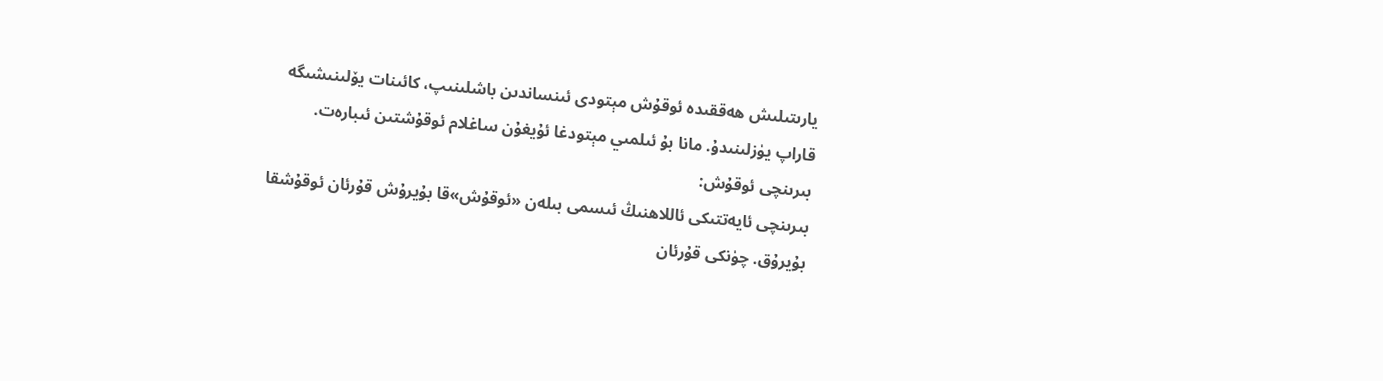يارىتىلىش ھەققىدە ئوقۇش مېتودى ئىنساندىن باشلىنىپ، كائىنات يۆلىنىشىگە قاراپ يۈزلىنىدۇ. مانا بۇ ئىلمىي مېتودغا ئۇيغۇن ساغلام ئوقۇشتىن ئىبارەت.
بىرىنچى ئوقۇش:
بىرىنچى ئايەتتىكى ئاللاھنىڭ ئىسمى بىلەن «ئوقۇش»قا بۇيرۇش قۇرئان ئوقۇشقا بۇيرۇق. چۈنكى قۇرئان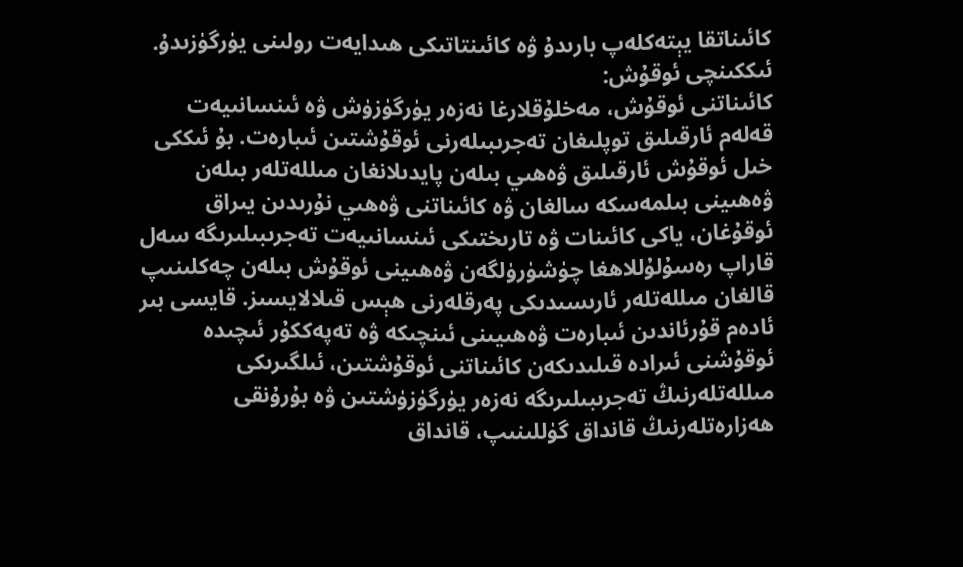كائىناتقا يېتەكلەپ بارىدۇ ۋە كائىنتاتىكى ھىدايەت رولىنى يۈرگۈزىدۇ.
ئىككىنچى ئوقۇش:
كائىناتنى ئوقۇش، مەخلۇقلارغا نەزەر يۈرگۈزۈش ۋە ئىنسانىيەت قەلەم ئارقىلىق توپلىغان تەجرىبىلەرنى ئوقۇشتىن ئىبارەت. بۇ ئىككى خىل ئوقۇش ئارقىلىق ۋەھىي بىلەن پايدىلانغان مىللەتلەر بىلەن ۋەھىينى بىلمەسكە سالغان ۋە كائىناتنى ۋەھىي نۇرىدىن يىراق ئوقۇغان، ياكى كائىنات ۋە تارىختىكى ئىنسانىيەت تەجرىبىلىرىگە سەل قاراپ رەسۇلۇللاھغا چۈشۈرۈلگەن ۋەھىينى ئوقۇش بىلەن چەكلىنىپ قالغان مىللەتلەر ئارىسىدىكى پەرقلەرنى ھېس قىلالايسىز. قايسى بىر ئادەم قۇرئاندىن ئىبارەت ۋەھىيىنى ئىنچىكە ۋە تەپەككۇر ئىچىدە ئوقۇشنى ئىرادە قىلىدىكەن كائىناتنى ئوقۇشتىن، ئىلگىرىكى مىللەتلەرنىڭ تەجرىبىلىرىگە نەزەر يۈرگۈزۈشتىن ۋە بۇرۇنقى ھەزارەتلەرنىڭ قانداق گۈللىنىپ، قانداق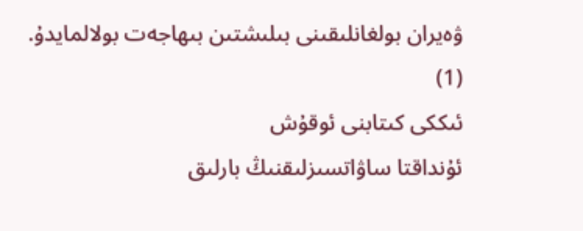ۋەيران بولغانلىقىنى بىلىشتىن بىھاجەت بولالمايدۇ.
(1)
ئىككى كىتابنى ئوقۇش
ئۇنداقتا ساۋاتسىزلىقنىڭ بارلىق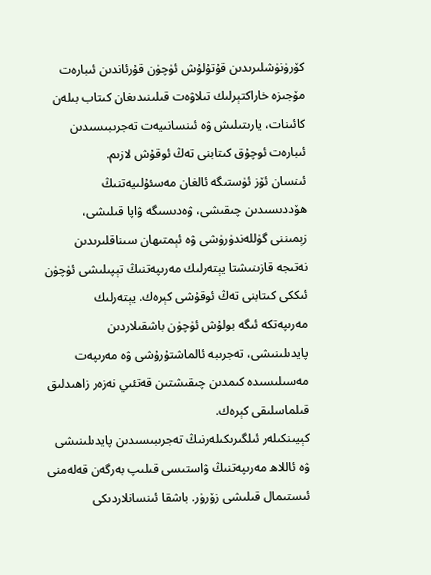كۆرۈنۈشلىرىدىن قۇتۇلۇش ئۈچۈن قۇرئاندىن ئىبارەت مۆجىزە خاراكتېرلىك تىلاۋەت قىلىنىدىغان كىتاب بىلەن كائىنات، يارىتىلىش ۋە ئىنسانىيەت تەجرىبىسىدىن ئىبارەت ئوچۇق كىتابنى تەڭ ئوقۇش لازىم.
ئىنسان ئۆز ئۈستىگە ئالغان مەسئۇلىيەتنىڭ ھۆددىسىدىن چىقىشى، ۋەدىسىگە ۋاپا قىلىشى، زېمىننى گۈللەندۈرۈشى ۋە ئېمتىھان سىناقلىرىدىن نەتىجە قازىنىشتا يېتەرلىك مەرىپەتنىڭ تېپىلىشى ئۈچۈن ئىككى كىتابنى تەڭ ئوقۇشى كېرەك. يېتەرلىك مەرىپەتكە ئىگە بولۇش ئۈچۈن باشقىلاردىن پايدىلىنىشى، تەجرىبە ئالماشتۇرۇشى ۋە مەرىپەت مەسىلىسىدە كىمدىن چىقىشتىن قەتئىي نەزەر زاھىدلىق قىلماسلىقى كېرەك.
كېيىنكىلەر ئىلگىرىكىلەرنىڭ تەجرىبىسىدىن پايدىلىنىشى ۋە ئاللاھ مەرىپەتنىڭ ۋاستىسى قىلىپ بەرگەن قەلەمنى ئىستىمال قىلىشى زۆرۈر. باشقا ئىنسانلاردىكى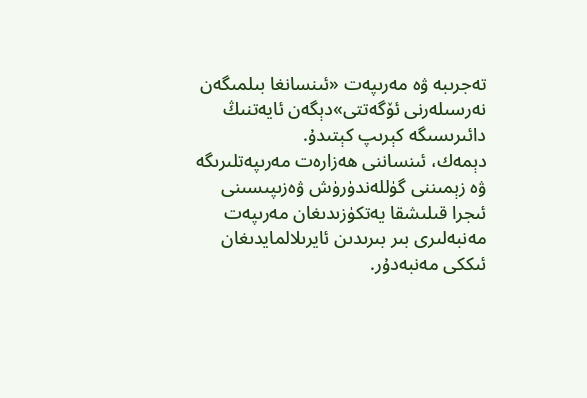تەجرىبە ۋە مەرىپەت «ئىنسانغا بىلمىگەن نەرسىلەرنى ئۆگەتتى»دېگەن ئايەتنىڭ دائىرىسىگە كېرىپ كېتىدۇ.
دېمەك، ئىنساننى ھەزارەت مەرىپەتلىرىگە ۋە زېمىننى گۈللەندۈرۈش ۋەزىپىسىنى ئىجرا قىلىشقا يەتكۈزىدىغان مەرىپەت مەنبەلىرى بىر بىرىدىن ئايرىلالمايدىغان ئىككى مەنبەدۇر.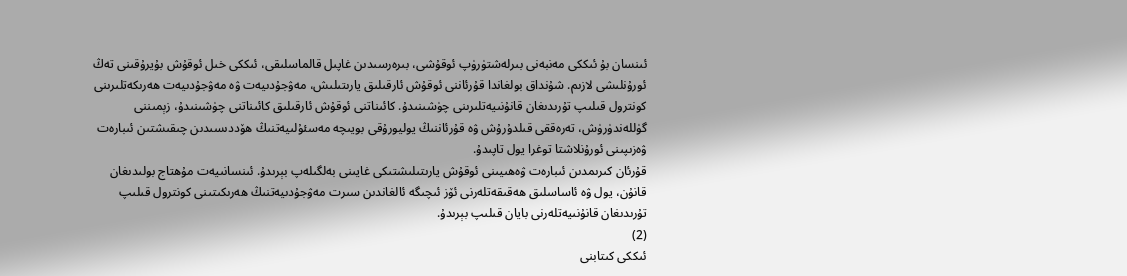ئىنسان بۇ ئىككى مەنبەنى بىرلەشتۈرۈپ ئوقۇشى، بىرەرسىدىن غاپىل قالماسلىقى، ئىككى خىل ئوقۇش بۇيرۇقىنى تەڭ ئورۇنلىشى لازىم. شۇنداق بولغاندا قۇرئاننى ئوقۇش ئارقىلىق يارىتىلىش، مەۋجۇدىيەت ۋە مەۋجۇدىيەت ھەرىكەتلىرىنى كونترول قىلىپ تۇرىدىغان قانۇنىيەتلىرىنى چۈشىنىدۇ. كائىناتنى ئوقۇش ئارقىلىق كائىناتنى چۈشىنىدۇ، زېمىننى گۈللەندۈرۈش، تەرەققى قىلدۇرۇش ۋە قۇرئاننىڭ يوليورۇقى بويىچە مەسئۇلىيەتنىڭ ھۆددىسىدىن چىقىشتىن ئىبارەت ۋەزىپىنى ئورۇنلاشتا توغرا يول تاپىدۇ.
قۇرئان كىرىمدىن ئىبارەت ۋەھىيىنى ئوقۇش يارىتىلىشتىكى غايىنى بەلگىلەپ بېرىدۇ. ئىنسانىيەت مۇھتاج بولىدىغان قانۇن، يول ۋە ئاساسلىق ھەقىقەتلەرنى ئۆز ئىچىگە ئالغاندىن سىرت مەۋجۇدىيەتنىڭ ھەرىكىتىنى كونترول قىلىپ تۇرىدىغان قانۇنىيەتلەرنى بايان قىلىپ بېرىدۇ.
(2)
ئىككى كىتابنى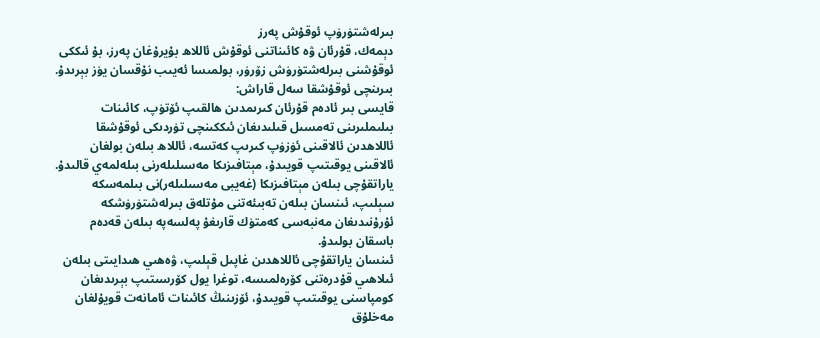بىرلەشتۈرۈپ ئوقۇش پەرز
دېمەك، قۇرئان ۋە كائىناتنى ئوقۇش ئاللاھ بۇيرۇغان پەرز، بۇ ئىككى ئوقۇشنى بىرلەشتۈرۈش زۆرۈر، بولمىسا ئەيىب نۇقسان يۈز بېرىدۇ.
بىرىنچى ئوقۇشقا سەل قاراش:
قايسى بىر ئادەم قۇرئان كىرىمدىن ھالقىپ ئۆتۈپ، كائىنات بىلىملىرىنى تەمسىل قىلىدىغان ئىككىنچى تۈردىكى ئوقۇشقا ئاللاھدىن ئالاقىنى ئۈزۈپ كىرىپ كەتسە، ئاللاھ بىلەن بولغان ئالاقىنى يوقىتىپ قويىدۇ، مېتافىزىكا مەسىلىلەرنى بىلەلمەي قالىدۇ. ياراتقۇچى بىلەن مېتافىزىكا (غەيبى مەسىلىلەر)نى بىلمەسكە سېلىپ، ئىنسان بىلەن تەبىئەتنى مۇتلەق بىرلەشتۈرۈشكە ئۇرۇنىدىغان مەنبەسى كەمتۈك قارىغۇ پەلسەپە بىلەن قەدەم باسقان بولىدۇ.
ئىنسان ياراتقۇچى ئاللاھدىن غاپىل قېلىپ، ۋەھىي ھىدايىتى بىلەن ئىلاھىي قۇدرەتنى كۆرەلمىسە، توغرا يول كۆرسىتىپ بېرىدىغان كومپاسنى يوقىتىپ قويىدۇ، ئۆزىنىڭ كائىنات ئامانەت قويۇلغان مەخلۇق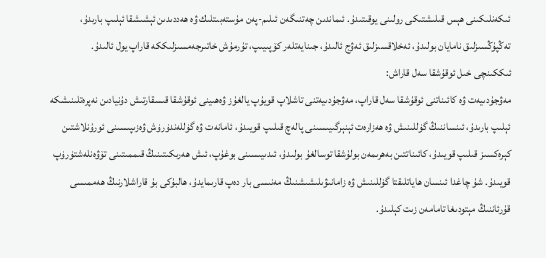ئىكەنلىكىنى ھېس قىلىشتىكى رولىنى يوقىتىدۇ. ئىماندىن چەتنىگەن ئىلىم-پەن مۇستەبىتلىك ۋە ھەددىدىن ئېشىشقا ئېلىپ بارىدۇ، تەڭپۇڭسىزلىق نامايان بولىدۇ، ئەخلاقسىزلىق ئەۋج ئالىدۇ، جىنايەتلەر كۆپىيىپ، تۇرمۇش خاتىرجەمسىزلىككە قاراپ يول ئالىدۇ.
ئىككىنچى خىل ئوقۇشقا سەل قاراش:
مەۋجۇدىيەت ۋە كائىناتنى ئوقۇشقا سەل قاراپ، مەۋجۇدىيەتنى تاشلاپ قويۇپ يالغۇز ۋەھىينى ئوقۇشقا قىسقارتىش دۇنيادىن نەپرەتلىنىشكە ئېلىپ بارىدۇ، ئىنساننىڭ گۈللىنىش ۋە ھەزارەت ئېنېرگىيىسىنى پالەچ قىلىپ قويىدۇ، ئامانەت ۋە گۈللەندۈرۈش ۋەزىپىسىنى ئورۇنلاشتىن كېرەكسىز قىلىپ قويىدۇ، كائىناتتىن بەھرىمەن بولۇشقا توسالغۇ بولىدۇ، ئىدىيىسىنى بوغۇپ، ئىش ھەرىكىتىنىڭ قىممىتىنى تۆۋەنلەشتۈرۈپ قويىدۇ. شۇ چاغدا ئىنسان ھاياتلىقتا گۈللىنىش ۋە زامانىۋىلىشىشنىڭ مەنىسى بار دەپ قارىمايدۇ، ھالبۇكى بۇ قاراشلارنىڭ ھەممىسى قۇرئاننىڭ مېتودىغا تامامەن زىت كېلىدۇ.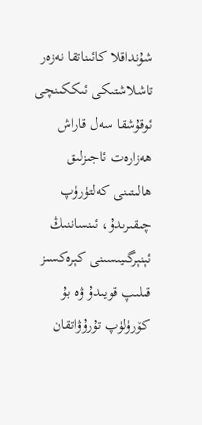شۇنداقلا كائىناتقا نەزەر تاشلاشتىكى ئىككىنچى ئوقۇشقا سەل قاراش ھەزارەت ئاجىزلىق ھالىتىنى كەلتۈرۈپ چىقىرىدۇ، ئىنساننىڭ ئېنېرگىيىسىنى كېرەكسىز قىلىپ قويىدۇ ۋە بۇ كۆرۈلۈپ تۇرۇۋاتقان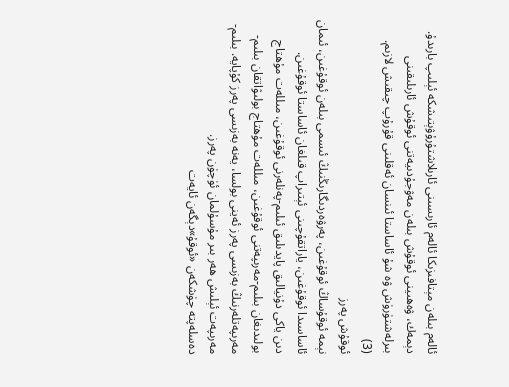ئالەم بىلەن مېتافىزىكا ئالەم ئارىسىنى ئارىلاشتۇرۇۋېتىشكە ئېلىپ بارىدۇ.
دېمەك، ۋەھىينى ئوقۇش بىلەن مەۋجۇدىيەتنى ئوقۇش ئارىلىقىنى بىرلەشتۈرۈش ۋە شۇ ئاساستا ئىنسان ئەقلىنى قۇرۇپ چىقىش لازىم.
(3)
ئوقۇش پەرز
نېمە ئوقۇساڭ ئوقۇغىن، پەرۋەردىگارىڭنىڭ ئىسمى بىلەن ئوقۇغىن، ئىمان ئاساسىدا ئوقۇغىن، ياراتقۇچىنى ئېتىراپ قىلغان ئاساستا ئوقۇغىن.
دىن ياكى دۇنيالىق پايدىلىق ئىلىم-پەنلەرنى ئوقۇغىن، مىللەت مۇھتاج بولىدىغان بىلىم-مەرىپەتنى ئوقۇغىن، مىللەت مۇھتاج بولىۋاتقان بىلىم- مەرىپەتلەرنىڭ بەزىسى پەرز ئەينى بولسا، يەنە بەزىسى پەرز كۇپايە. بىلىم-مەرىپەت ئېلىش ھەر بىر مۇسۇلمان ئۈچۈن پەرز.
دەسلەپتە چۈشكەن «ئوقۇ»دېگەن ئايەت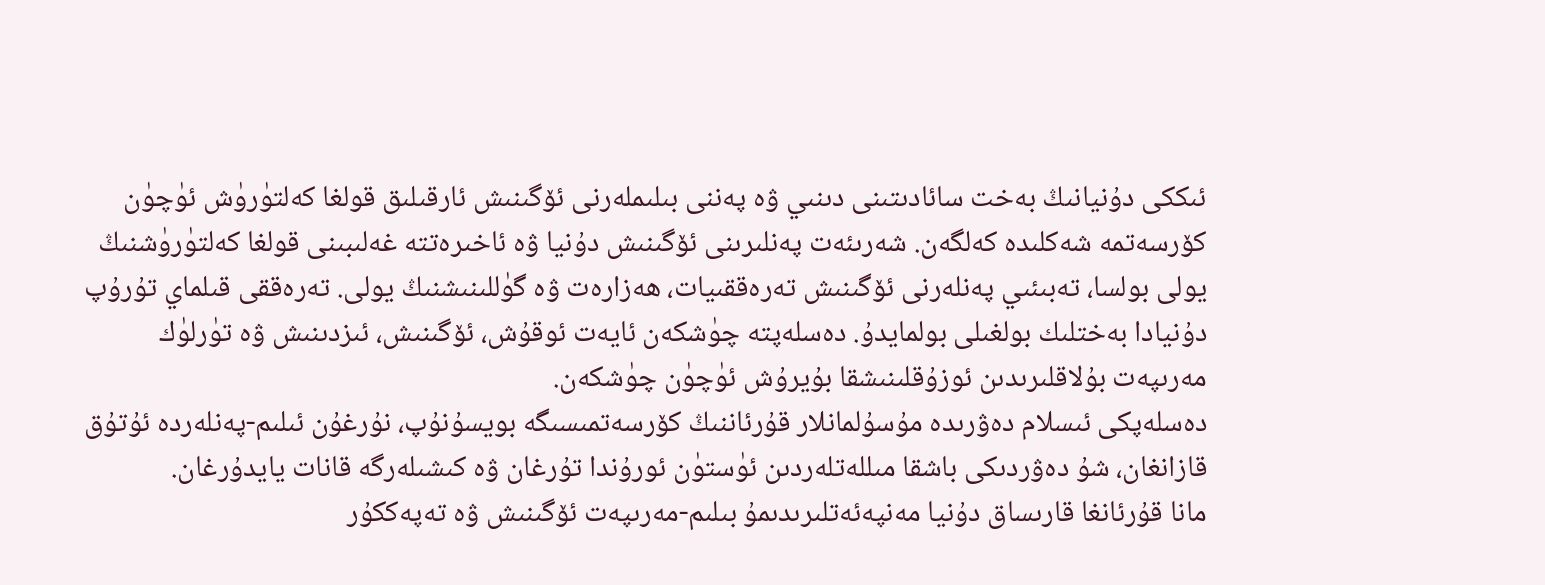ئىككى دۇنيانىڭ بەخت سائادىتىنى دىنىي ۋە پەننى بىلىملەرنى ئۆگىنىش ئارقىلىق قولغا كەلتۈرۈش ئۈچۈن كۆرسەتمە شەكلىدە كەلگەن. شەرىئەت پەنلىرىنى ئۆگىنىش دۇنيا ۋە ئاخىرەتتە غەلىبىنى قولغا كەلتۈرۈشنىڭ يولى بولسا، تەبىئىي پەنلەرنى ئۆگىنىش تەرەققىيات، ھەزارەت ۋە گۈللىنىشنىڭ يولى. تەرەققى قىلماي تۇرۇپ دۇنيادا بەختلىك بولغىلى بولمايدۇ. دەسلەپتە چۈشكەن ئايەت ئوقۇش، ئۆگىنىش، ئىزدىنىش ۋە تۈرلۈك مەرىپەت بۇلاقلىرىدىن ئوزۇقلىنىشقا بۇيرۇش ئۈچۈن چۈشكەن.
دەسلەپكى ئىسلام دەۋرىدە مۇسۇلمانلار قۇرئاننىڭ كۆرسەتمىسىگە بويسۇنۇپ، نۇرغۇن ئىلىم-پەنلەردە ئۇتۇق قازانغان، شۇ دەۋردىكى باشقا مىللەتلەردىن ئۈستۈن ئورۇندا تۇرغان ۋە كىشىلەرگە قانات يايدۇرغان.
مانا قۇرئانغا قارىساق دۇنيا مەنپەئەتلىرىدىمۇ بىلىم-مەرىپەت ئۆگىنىش ۋە تەپەككۇر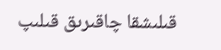قىلىشقا چاقىرىق قىلىپ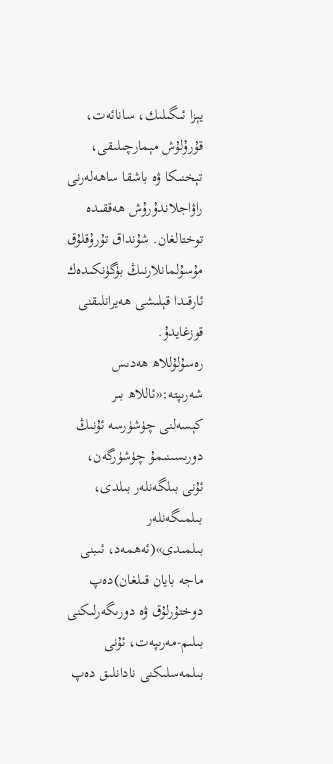يېزا ئىگىلىك، سانائەت، قۇرۇلۇش مېمارچىلىقى، تېخنىكا ۋە باشقا ساھەلەرنى راۋاجلاندۇرۇش ھەققىدە توختالغان. شۇنداق تۇرۇقلۇق مۇسۇلمانلارنىڭ بۈگۈنكىدەك ئارقىدا قېلىشى ھەيرانلىقنى قوزغايدۇ.
رەسۇلۇللاھ ھەدىس شەرىپتە:«ئاللاھ بىر كېسەلنى چۈشۈرسە ئۇنىڭ دورىسىنىمۇ چۈشۈرگەن، ئۇنى بىلگەنلەر بىلدى، بىلمىگەنلەر بىلمىدى»(ئەھمەد، ئىبنى ماجە بايان قىلغان)دەپ دوختۇرلۇق ۋە دورىگەرلىكنى بىلىم-مەرىپەت، ئۇنى بىلمەسلىكنى نادانلىق دەپ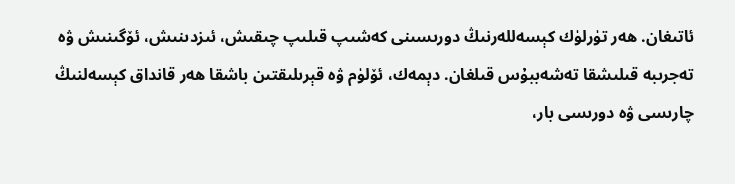ئاتىغان. ھەر تۈرلۈك كېسەللەرنىڭ دورىسىنى كەشىپ قىلىپ چىقىش، ئىزدىنىش، ئۆگىنىش ۋە تەجرىبە قىلىشقا تەشەببۇس قىلغان. دېمەك، ئۆلۈم ۋە قېرىلىقتىن باشقا ھەر قانداق كېسەلنىڭ چارىسى ۋە دورىسى بار،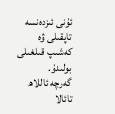ئۇنى ئىزدەنسە تاپقىلى ۋە كەشىپ قىلغىلى بولىدۇ.
گەرچە ئاللاھ تائالا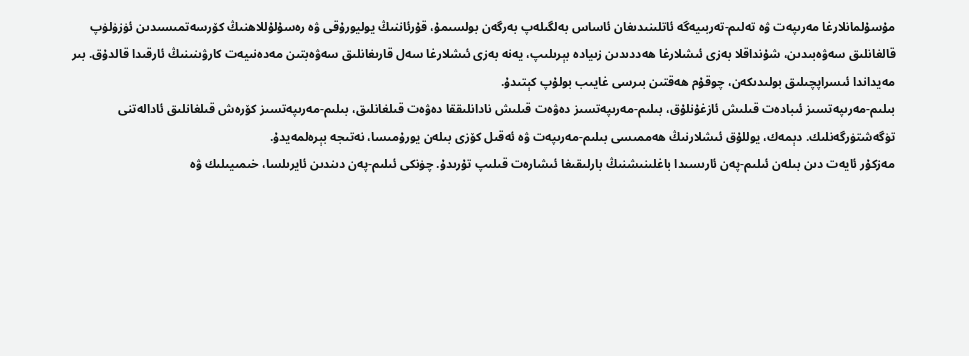مۇسۇلمانلارغا مەرىپەت ۋە تەلىم-تەربىيەگە ئاتلىنىدىغان ئاساس بەلگىلەپ بەرگەن بولسىمۇ، قۇرئاننىڭ يوليورۇقى ۋە رەسۇلۇللاھنىڭ كۆرسەتمىسىدىن ئۈزۈلۈپ قالغانلىق سەۋەبىدىن، شۇنداقلا بەزى ئىشلارغا ھەددىدىن زىيادە بېرىلىپ، يەنە بەزى ئىشلارغا سەل قارىغانلىق سەۋەبتىن مەدەنىيەت كارۋىنىنىڭ ئارقىدا قالدۇق. بىر مەيداندا ئىسراپچىلىق بولىدىكەن، چوقۇم ھەقتىن بىرسى غايىب بولۇپ كېتىدۇ.
بىلىم-مەرىپەتسىز ئىبادەت قىلىش ئازغۇنلۇق، بىلىم-مەرىپەتسىز دەۋەت قىلىش نادانلىققا دەۋەت قىلغانلىق، بىلىم-مەرىپەتسىز كۆرەش قىلغانلىق ئادالەتنى تۈگەشتۈرگەنلىك. دېمەك، يوللۇق ئىشلارنىڭ ھەممىسى بىلىم-مەرىپەت ۋە ئەقىل كۆزى بىلەن يورۇمىسا، نەتىجە بېرەلمەيدۇ.
مەزكۇر ئايەت دىن بىلەن ئىلىم-پەن ئارىسىدا باغلىنىشنىڭ بارلىقىغا ئىشارەت قىلىپ تۇرىدۇ. چۈنكى ئىلىم-پەن دىندىن ئايرىلسا، خىمىيىلىك ۋە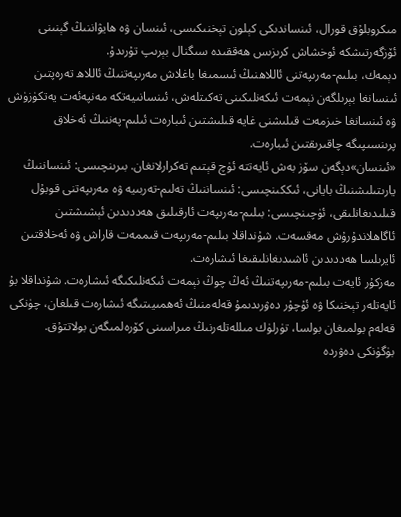مىكروبلۇق قورال، ئىنساندىكى كېلون تېخنىكىسى، ئىنسان ۋە ھايۋاننىڭ گېنىنى ئۆزگەرتىشكە ئوخشاش كرىزىس ھەققىدە سىگنال بېرىپ تۇرىدۇ.
دېمەك، بىلىم-مەرىپەتنى ئاللاھنىڭ ئىسمىغا باغلاش مەرىپەتنىڭ ئاللاھ تەرەپتىن ئىنسانغا بېرىلگەن نېمەت ئىكەنلىكىنى تەكىتلەش، ئىنسانىيەتكە مەنپەئەت يەتكۈزۈش ۋە ئىنسانغا خىزمەت قىلىشنى غايە قىلىشتىن ئىبارەت ئىلىم-پەننىڭ ئەخلاق پرىنسىپىگە چاقىرىقتىن ئىبارەت.
«ئىنسان»دېگەن سۆز بەش ئايەتتە ئۈچ قېتىم تەكرارلانغان. بىرىنچىسى: ئىنساننىڭ يارىتىلىشنىڭ بايانى، ئىككىنچىسى: ئىنساننىڭ تەلىم-تەربىيە ۋە مەرىپەتنى قوبۇل قىلىدىغانلىقى، ئۈچىنچىسى: بىلىم-مەرىپەت ئارقىلىق ھەددىدىن ئېشىشتىن ئاگاھلاندۇرۇش مەقسەت. شۇنداقلا بىلىم-مەرىپەت قىممەت قاراش ۋە ئەخلاقتىن ئايرىلسا ھەددىدىن ئاشىدىغانلىقىغا ئىشارەت.
مەزكۇر ئايەت بىلىم-مەرىپەتنىڭ ئەڭ چوڭ نېمەت ئىكەنلىكىگە ئىشارەت. شۇنداقلا بۇ ئايەتلەر تېخنىكا ۋە ئۇچۇر دەۋرىدىمۇ قەلەمنىڭ ئەھمىيىتىگە ئىشارەت قىلغان، چۈنكى قەلەم بولمىغان بولسا، تۈرلۈك مىللەتلەرنىڭ مىراسىنى كۆرەلمىگەن بولاتتۇق. بۈگۈنكى دەۋردە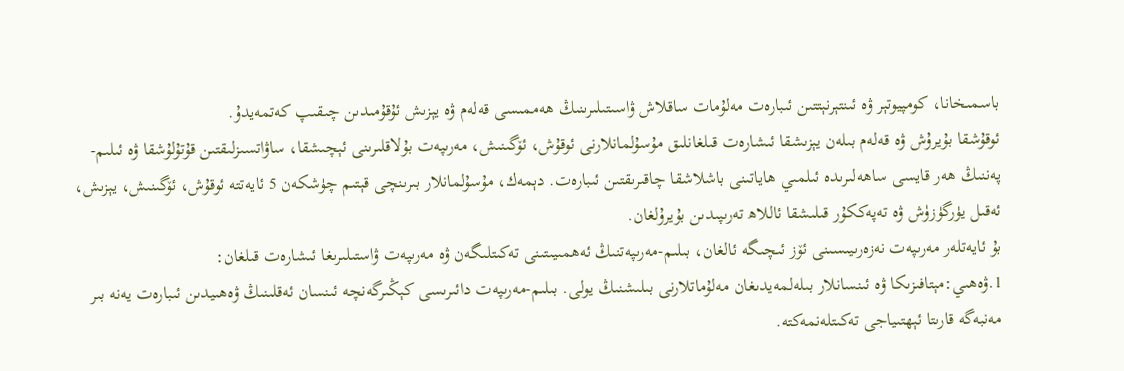باسمىخانا، كومپيوتېر ۋە ئىنتېرنېتتىن ئىبارەت مەلۇمات ساقلاش ۋاسىتىلىرىنىڭ ھەممىسى قەلەم ۋە يېزىش ئۇقۇمىدىن چىقىپ كەتمەيدۇ.
ئوقۇشقا بۇيرۇش ۋە قەلەم بىلەن يېزىشقا ئىشارەت قىلغانلىق مۇسۇلمانلارنى ئوقۇش، ئۆگىنىش، مەرىپەت بۇلاقلىرىنى ئېچىشقا، ساۋاتسىزلىقتىن قۇتۇلۇشقا ۋە ئىلىم- پەننىڭ ھەر قايسى ساھەلىرىدە ئىلمىي ھاياتىنى باشلاشقا چاقىرىقتىن ئىبارەت. دېمەك، مۇسۇلمانلار بىرىنچى قېتىم چۈشكەن 5 ئايەتتە ئوقۇش، ئۆگىنىش، يېزىش، ئەقىل يۈرگۈزۈش ۋە تەپەككۇر قىلىشقا ئاللاھ تەرىپىدىن بۇيرۇلغان.
بۇ ئايەتلەر مەرىپەت نەزەرىيىسىنى ئۆز ئىچىگە ئالغان، بىلىم-مەرىپەتنىڭ ئەھمىيىتىنى تەكىتلىگەن ۋە مەرىپەت ۋاستىلىرىغا ئىشارەت قىلغان:
1.ۋەھىي:مېتافىزىكا ۋە ئىنسانلار بىلەلمەيدىغان مەلۇماتلارنى بىلىشنىڭ يولى. بىلىم-مەرىپەت دائىرىسى كېڭىرگەنچە ئىنسان ئەقلىنىڭ ۋەھىيدىن ئىبارەت يەنە بىر مەنبەگە قارىتا ئېھتىياجى تەكىتلەنمەكتە.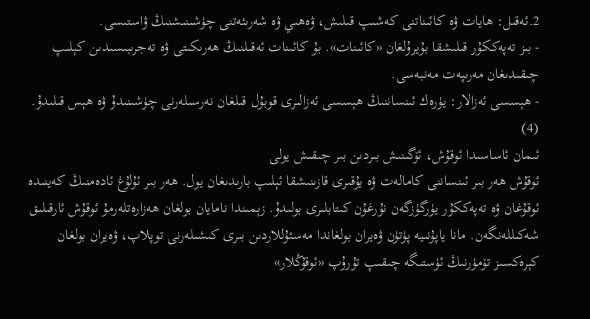2.ئەقىل: ھايات ۋە كائىناتنى كەشىپ قىلىش، ۋەھىي ۋە شەرىئەتنى چۈشىنىشنىڭ ۋاستىسى.
- بىز تەپەككۇر قىلىشقا بۇيرۇلغان «كائىنات». بۇ كائىنات ئەقىلنىڭ ھەرىكىتى ۋە تەجرىبىسىدىن كېلىپ چىقىدىغان مەرىپەت مەنبەسى.
- ھېسسى ئەزالار: يۈرەك ئىنساننىڭ ھېسسى ئەزالىرى قوبۇل قىلغان نەرسىلەرنى چۈشىنىدۇ ۋە ھېس قىلىدۇ.
(4)
ئىمان ئاساسىدا ئوقۇش، ئۆگىنىش بىردىن بىر چىقىش يولى
ئوقۇش ھەر بىر ئىنساننى كامالەت ۋە يۇقىرى قازىنىشقا ئېلىپ بارىدىغان يول. ھەر بىر ئۇلۇغ ئادەمنىڭ كەينىدە ئوقۇغان ۋە تەپەككۇر يۈرگۈزگەن نۇرغۇن كىتابلىرى بولىدۇ. زېمىندا نامايان بولغان ھەزارەتلەرمۇ ئوقۇش ئارقىلىق شەكىللەنگەن. مانا ياپۇنىيە پۈتۈن ۋەيران بولغاندا مەسئۇللاردىن بىرى كىشىلەرنى توپلاپ، ۋەيران بولغان كېرەكسىز تۆمۈرنىڭ ئۈستىگە چىقىپ تۇرۇپ «ئوقۇڭلار»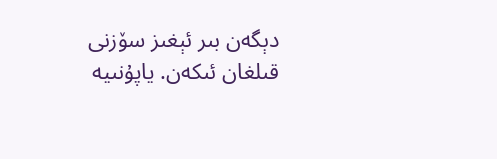دېگەن بىر ئېغىز سۆزنى قىلغان ئىكەن. ياپۇنىيە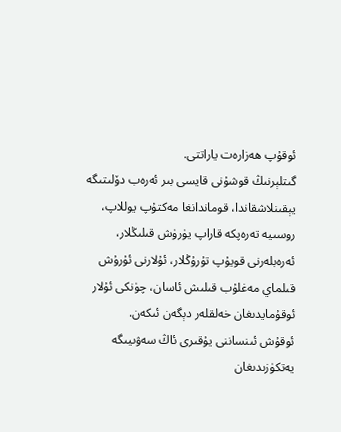ئوقۇپ ھەزارەت ياراتتى.
گىتلېرنىڭ قوشۇنى قايسى بىر ئەرەب دۆلىتىگە يېقىنلاشقاندا، قوماندانغا مەكتۇپ يوللاپ، روسىيە تەرەپكە قاراپ يۈرۈش قىلىڭلار، ئەرەبلەرنى قويۇپ تۇرۇڭلار، ئۇلارنى ئۇرۇش قىلماي مەغلۇب قىلىش ئاسان، چۈنكى ئۇلار ئوقۇمايدىغان خەلقلەر دېگەن ئىكەن.
ئوقۇش ئىنساننى يۇقىرى ئاڭ سەۋىيىگە يەتكۈزىدىغان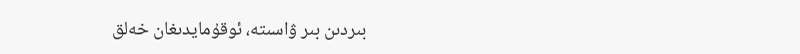بىردىن بىر ۋاسىتە، ئوقۇمايدىغان خەلق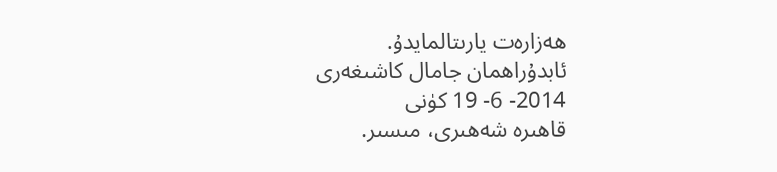ھەزارەت يارىتالمايدۇ.
ئابدۇراھمان جامال كاشىغەرى
2014- 6- 19 كۈنى
قاھىرە شەھىرى، مىسىر.